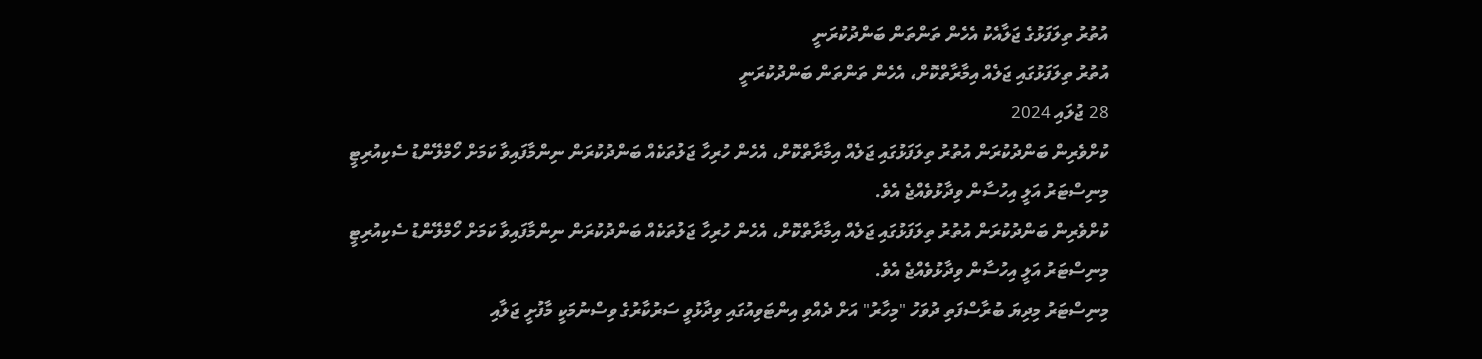އުތުރު ތިލަފަޅުގެ ޖަލާއެކު އެހެން ތަންތަން ބަންދުކުރަނީ
އުތުރު ތިލަފަޅުގައި ޖަލެއް އިމާރާތްކޮށް، އެހެން ތަންތަން ބަންދުކުރަނީ
28 ޖުލައި 2024
ކުށްވެރިން ބަންދުކުރަން އުތުރު ތިލަފަޅުގައި ޖަލެއް އިމާރާތްކޮށް، އެހެން ހުރިހާ ޖަލުތަކެއް ބަންދުކުރަން ނިންމާފައިވާ ކަމަށް ހޯމްލޭންޑު ސެކިއުރިޓީ މިނިސްޓަރު އަލީ އިހުސާން ވިދާޅުވެއްޖެ އެވެ.
ކުށްވެރިން ބަންދުކުރަން އުތުރު ތިލަފަޅުގައި ޖަލެއް އިމާރާތްކޮށް، އެހެން ހުރިހާ ޖަލުތަކެއް ބަންދުކުރަން ނިންމާފައިވާ ކަމަށް ހޯމްލޭންޑު ސެކިއުރިޓީ މިނިސްޓަރު އަލީ އިހުސާން ވިދާޅުވެއްޖެ އެވެ.
މިނިސްޓަރު މިދިޔަ ބުރާސްފަތި ދުވަހު "މިހާރު" އަށް ދެއްވި އިންޓަވިއުގައި ވިދާޅުވީ ސަރުކާރުގެ ވިސްނުމަކީ މާފުށީ ޖަލާއި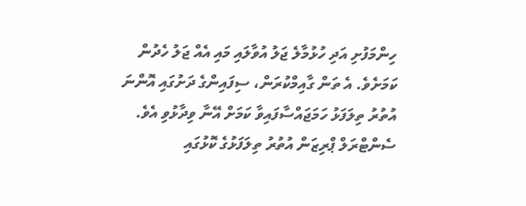ހިންމަފުށި އަދި ހުޅުމާލެ ޖަލު އުވާލައި މައި އެއް ޖަލު ހެދުން ކަމަށެވެ. އެ ތަން ގާއިމްކުރަން، ސިފައިންގެ ދަށުގައި އޮންނަ އުތުރު ތިލަފަޅު ހަމަޖައްސާފައިވާ ކަމަށް އޭނާ ވިދާޅުވި އެވެ.
ސެންޓްރަލް ޕްރިޒަން އުތުރު ތިލަފަޅުގެ ކޮޅުގައި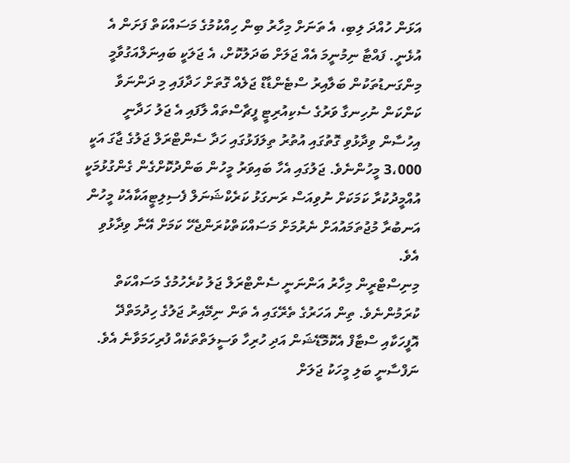އަޅަން ހުއްދަ ލިބި، އެ ތަނަށް މިހާރު ބިން ހިއްކުމުގެ މަސައްކަތް ފަށަން އެ އުޅެނީ. ފައްޓާ ނިމުނީމަ އެއް ޖަލަށް ބަދަލުކޮށް، އެ ޖަލަކީ ބައިނަލްއަގުވާމީ މިންގަނޑުތަކުން ބަލާއިރު ސްޓެންޑާޑް ޖަލެއް ގޮތަށް ހަދާފައި މި ދަންނަވާ ކަންކަން ނުހިނގާ ވަރުގެ ސެކިއުރިޓީ ފީޗާސްތައް ލާފައި އެ ޖަލު ހަދާނީ
އިހުސާން ވިދާޅުވި ގޮތުގައި އުތުރު ތިލަފަޅުގައި ހަދާ ސެންޓްރަލް ޖަލުގެ ޖާގަ އަކީ 3،000 މީހުންނެވެ. ޖަލުގައި އެހާ ބައިވަރު މީހުން ބަންދުކޮށްގެން ގެންގުޅުމަކީ އުއްމީދުކުރާ ކަމަކަށް ނުވިއަސް ރަނގަޅު ކަރެކްޝަނަލް ފެސިލިޓީއަކާއެކު މީހުން އަނބުރާ މުޖުތަމައުއަށް ނެރުމަށް މަސައްކަތްކުރަންޖެހޭ ކަމަށް އޭނާ ވިދާޅުވި އެވެ.
މިނިސްޓްރީން މިހާރު އަންނަނީ ސެންޓްރަލް ޖަލު ކުރެހުމުގެ މަސައްކަތް ކުރަމުންނެވެ. ތިން އަހަރުގެ ތެރޭގައި އެ ތަން ނިމޭއިރު ޖަލުގެ ހިދުމަތްދޭ އޮފީހަކާއި ސްޓާފް އެކޮމޮޑޭޝަން އަދި ހުރިހާ ވަސީލަތްތަކެއް ފުރިހަމަވާނެ އެވެ.
ނަފްސާނީ ބަލި މީހަކު ޖަލަށް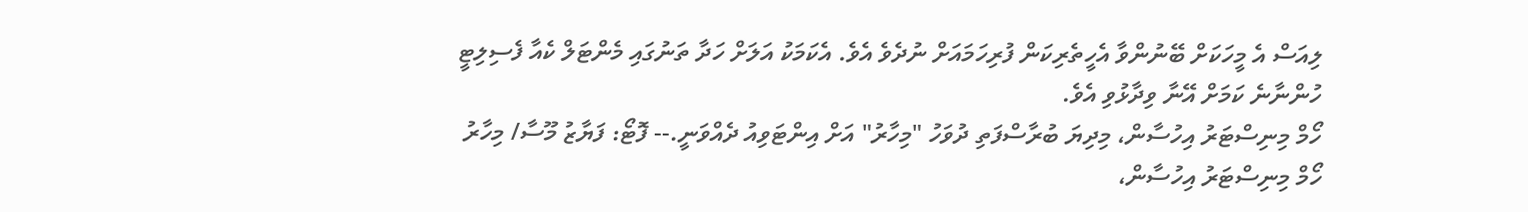ލިއަސް އެ މީހަކަށް ބޭނުންވާ އެހީތެރިކަން ފުރިހަމައަށް ނުދެވެ އެވެ. އެކަމަކު އަލަށް ހަދާ ތަނުގައި މެންޓަލް ކެއާ ފެސިލިޓީ ހުންނާނެ ކަމަށް އޭނާ ވިދާޅުވި އެވެ.
ހޯމް މިނިސްޓަރު އިހުސާން، މިދިޔަ ބުރާސްފަތި ދުވަހު "މިހާރު" އަށް އިންޓަވިއު ދެއްވަނީ.-- ފޮޓޯ: ފަޔާޒު މޫސާ/ މިހާރު
ހޯމް މިނިސްޓަރު އިހުސާން،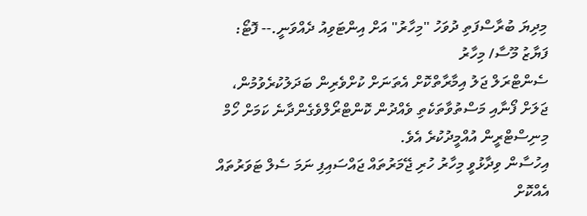މިދިޔަ ބުރާސްފަތި ދުވަހު "މިހާރު" އަށް އިންޓަވިއު ދެއްވަނީ.-- ފޮޓޯ: ފަޔާޒު މޫސާ/ މިހާރު
ސެންޓްރަލް ޖަލު އިމާރާތްކޮށް އެތަނަށް ކުށްވެރިން ބަދަލުކުރެވުމުން، ޖަލަށް ފޯނާއި މަސްތުވާތަކެތި ވެއްދުން ކޮންޓްރޯލްވެގެންދާނެ ކަމަށް ހޯމް މިނިސްޓްރީން އުއްމީދުކުރެ އެވެ.
އިހުސާން ވިދާޅުވީ މިހާރު ހުރި ޖޭމަރުތައް ޖައްސައިފި ނަމަ ސެލް ޓަވަރުތައް އެއްކޮށް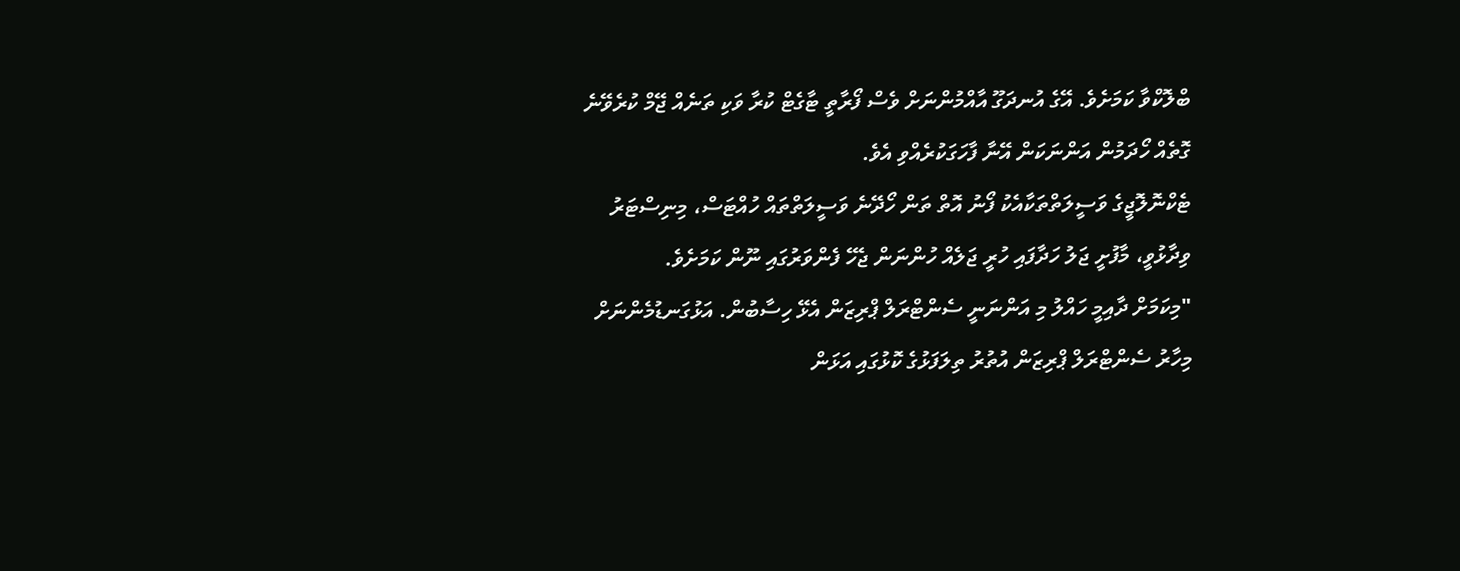ބްލޮކްވާ ކަމަށެވެ. އޭގެ އުނދަގޫ އާއްމުންނަށް ވެސް ފޯރާތީ ޓާގެޓް ކުރާ ވަކި ތަނެއް ޖޭމް ކުރެވޭނެ ގޮތެއް ހޯދަމުން އަންނަކަން އޭނާ ފާހަގަކުރެއްވި އެވެ.
ޓެކްނޮލޮޖީގެ ވަސީލަތްތަކާއެކު ފޯނު އޮތް ތަން ހޯދޭނެ ވަސީލަތްތައް ހުއްޓަސް، މިނިސްޓަރު ވިދާޅުވީ، މާފުށީ ޖަލު ހަދާފައި ހުރީ ޖަލެއް ހުންނަން ޖެހޭ ފެންވަރުގައި ނޫން ކަމަށެވެ.
"މިކަމަށް ދާއިމީ ހައްލު މި އަންނަނީ ސެންޓްރަލް ޕްރިޒަން އެޅޭ ހިސާބުން. އަޅުގަނޑުމެންނަށް މިހާރު ސެންޓްރަލް ޕްރިޒަން އުތުރު ތިލަފަޅުގެ ކޮޅުގައި އަޅަން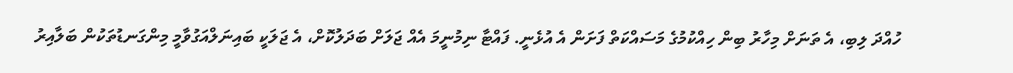ހުއްދަ ލިބި، އެ ތަނަށް މިހާރު ބިން ހިއްކުމުގެ މަސައްކަތް ފަށަން އެ އުޅެނީ. ފައްޓާ ނިމުނީމަ އެއް ޖަލަށް ބަދަލުކޮށް، އެ ޖަލަކީ ބައިނަލްއަގުވާމީ މިންގަނޑުތަކުން ބަލާއިރު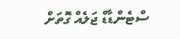ސްޓެންޑާޑް ޖަލެއް ގޮތަށް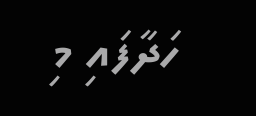ހަދާފައި މި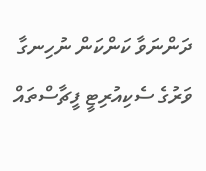ދަންނަވާ ކަންކަން ނުހިނގާ ވަރުގެ ސެކިއުރިޓީ ފީޗާސްތައް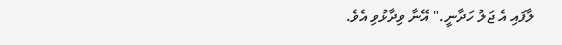ލާފައި އެ ޖަލު ހަދާނީ." އޭނާ ވިދާޅުވި އެވެ.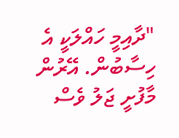"ދާއިމީ ހައްލަކީ އެ ހިސާބުން. އޭރުން މާފުށީ ޖަލު ވެސް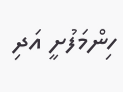ހިންމަފުށީ އަދި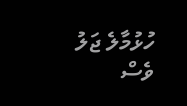ހުޅުމާލެ ޖަލު ވެސް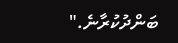ބަންދުކުރާނެ."